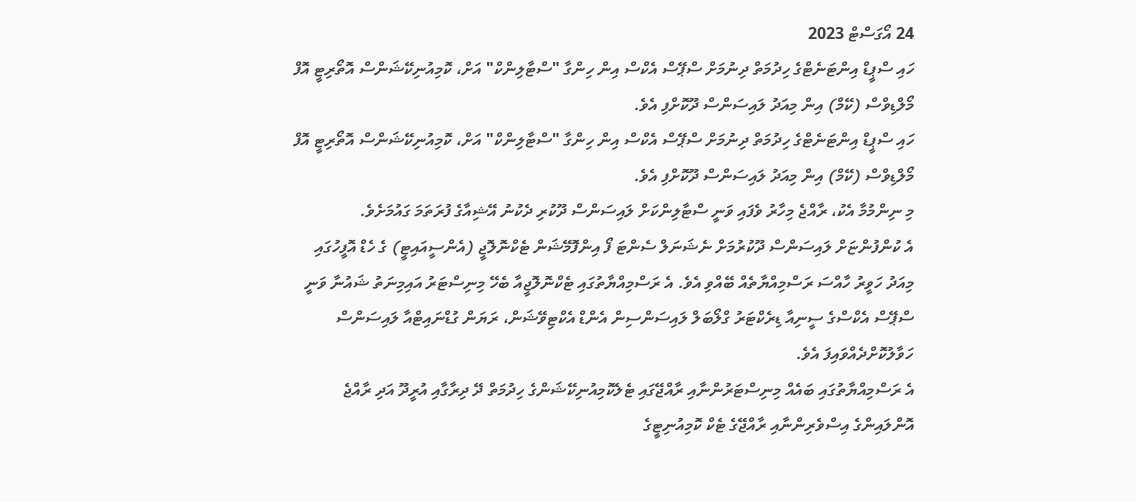24 އޯގަސްޓް 2023
ހައި ސްޕީޑް އިންޓަނެޓްގެ ހިދުމަތް ދިނުމަށް ސްޕޭސް އެކްސް އިން ހިންގާ "ސްޓާލިންކް" އަށް، ކޮމިއުނިކޭޝަންސް އޮތޯރިޓީ އޮފް މޯލްޑިވްސް (ކޭމް) އިން މިއަދު ލައިސަންސް ދޫކޮށްފި އެވެ.
ހައި ސްޕީޑް އިންޓަނެޓްގެ ހިދުމަތް ދިނުމަށް ސްޕޭސް އެކްސް އިން ހިންގާ "ސްޓާލިންކް" އަށް، ކޮމިއުނިކޭޝަންސް އޮތޯރިޓީ އޮފް މޯލްޑިވްސް (ކޭމް) އިން މިއަދު ލައިސަންސް ދޫކޮށްފި އެވެ.
މި ނިންމުމާ އެކު، ރާއްޖެ މިހާރު ވެފައި ވަނީ ސްޓާލިންކަށް ލައިސަންސް ދޫކުރި ދެކުނު އޭޝިއާގެ ފުރަތަމަ ގައުމަށެވެ.
އެ ކުންފުންޏަށް ލައިސަންސް ދޫކުރުމަށް ނެޝަނަލް ސެންޓަ ފޯ އިންފޮމޭޝަން ޓެކްނޮލޮޖީ (އެންސީއައިޓީ) ގެ ހެޑް އޮފީހުގައި މިއަދު ހަވީރު ހާއްސަ ރަސްމިއްޔާތެއް ބޭއްވި އެވެ. އެ ރަސްމިއްޔާތުގައި ޓެކްނޮލޮޖީއާ ބެހޭ މިނިސްޓަރު އައިމިނަތު ޝައުނާ ވަނީ ސްޕޭސް އެކްސްގެ ސީނިއާ ޑިރެކްޓަރު ގްލޯބަލް ލައިސަންސިން އެންޑް އެކްޓިވޭޝަން، ރަޔަން ގުޑްނައިޓްއާ ލައިސަންސް ހަވާލުކޮށްދެއްވައިފަ އެވެ.
އެ ރަސްމިއްޔާތުގައި ބައެއް މިނިސްޓަރުންނާއި ރާއްޖޭގައި ޓެލެކޮމިއުނިކޭޝަންގެ ހިދުމަތް ދޭ ދިރާގާއި އުރީދޫ އަދި ރާއްޖެ އޮންލައިންގެ އިސްވެރިންނާއި ރާއްޖޭގެ ޓެކް ކޮމިއުނިޓީގެ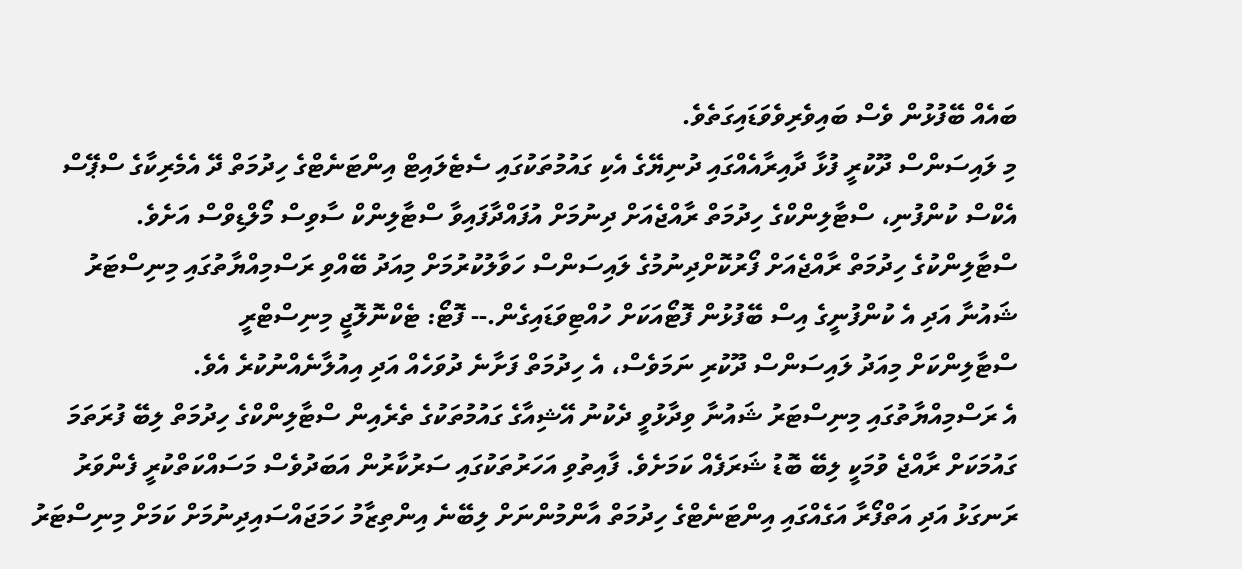ބައެއް ބޭފުޅުން ވެސް ބައިވެރިވެވަޑައިގަތެވެ.
މި ލައިސަންސް ދޫކުރީ ފުޅާ ދާއިރާއެއްގައި ދުނިޔޭގެ އެކި ގައުމުތަކުގައި ސެޓެލައިޓް އިންޓަނެޓްގެ ހިދުމަތް ދޭ އެމެރިކާގެ ސްޕޭސް އެކްސް ކުންފުނި، ސްޓާލިންކްގެ ހިދުމަތް ރާއްޖެއަށް ދިނުމަށް އުފައްދާފައިވާ ސްޓާލިންކް ސާވިސް މޯލްޑިވްސް އަށެވެ.
ސްޓާލިންކުގެ ހިދުމަތް ރާއްޖެއަށް ފޯރުކޮށްދިނުމުގެ ލައިސަންސް ހަވާލުކުރުމަށް މިއަދު ބޭއްވި ރަސްމިއްޔާތުގައި މިނިސްޓަރު ޝައުނާ އަދި އެ ކުންފުނީގެ އިސް ބޭފުޅުން ފޮޓޯއަކަށް ހުއްޓިވަޑައިގެން.-- ފޮޓޯ: ޓެކްނޮލޮޖީ މިނިސްޓްރީ
ސްޓާލިންކަށް މިއަދު ލައިސަންސް ދޫކުރި ނަމަވެސް، އެ ހިދުމަތް ފަށާނެ ދުވަހެއް އަދި އިއުލާނެއްނުކުރެ އެވެ.
އެ ރަސްމިއްޔާތުގައި މިނިސްޓަރު ޝައުނާ ވިދާޅުވީ ދެކުނު އޭޝިއާގެ ގައުމުތަކުގެ ތެރެއިން ސްޓާލިންކްގެ ހިދުމަތް ލިބޭ ފުރަތަމަ ގައުމަކަށް ރާއްޖެ ވުމަކީ ލިބޭ ބޮޑު ޝަރަފެއް ކަމަށެވެ. ފާއިތުވި އަހަރުތަކުގައި ސަރުކާރުން އަބަދުވެސް މަސައްކަތްކުރީ ފެންވަރު ރަނގަޅު އަދި އަތްފޯރާ އަގެއްގައި އިންޓަނެޓްގެ ހިދުމަތް އާންމުންނަށް ލިބޭނެ އިންތިޒާމު ހަމަޖައްސައިދިނުމަށް ކަމަށް މިނިސްޓަރު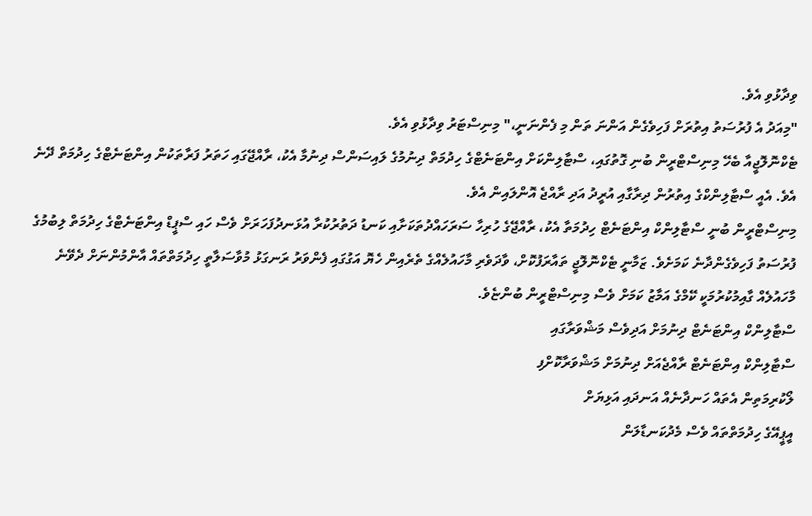ވިދާޅުވި އެވެ.
"މިއަދު އެ ފުރުސަތު އިތުރަށް ފަހިވެގެން އަންނަ ތަން މި ފެންނަނީ،" މިނިސްޓަރު ވިދާޅުވި އެވެ.
ޓެކްނޮލޮޖީއާ ބެހޭ މިނިސްޓްރީން ބުނި ގޮތުގައި، ސްޓާލިންކަށް އިންޓަނެޓްގެ ހިދުމަތް ދިނުމުގެ ލައިސަންސް ދިނުމާ އެކު، ރާއްޖޭގައި ހަތަރު ފަރާތަކުން އިންޓަނެޓްގެ ހިދުމަތް ދޭނެ އެވެ. އެއީ ސްޓާލިންކްގެ އިތުރުން ދިރާގާއި އުރީދު އަދި ރާއްޖެ އޮންލައިން އެވެ.
މިނިސްޓްރީން ބުނީ ސްޓާލިންކް އިންޓަނެޓް ހިދުމަތާ އެކު، ރާއްޖޭގެ ހުރިހާ ސަރަހައްދުތަކަށާއި ކަނޑު ދަތުރުކުރާ އުޅަނދުފަހަރަށް ވެސް ހައި ސްޕީޑް އިންޓަނެޓްގެ ހިދުމަތް ލިބުމުގެ ފުރުސަތު ފަހިވެގެންދާނެ ކަމަށެވެ. ޒަމާނީ ޓެކްނޮލޮޖީ ތައާރަފުކޮށް، ވާދަވެރި މާހައުލެއްގެ ތެރެއިން ހެޔޮ އަގުގައި ފެންވަރު ރަނގަޅު މުވާސަލާތީ ހިދުމަތްތައް އާންމުންނަށް ދެވޭނެ މާހައުލެއް ގާއިމުކުރުމަކީ ކޭމްގެ އަމާޒު ކަމަށް ވެސް މިނިސްޓްރީން ބުންޏެވެ.
ސްޓާލިންކް އިންޓަނެޓް ދިނުމަށް އަދިވެސް މަޝްވަރާގައި
ސްޓާލިންކް އިންޓަނެޓް ރާއްޖެއަށް ދިނުމަށް މަޝްވަރާކޮށްފި
ލޯކުރިމަތިން އެތައް ހަނދާނެއް އަނދައި އަޅިޔަށް
އީޕީއޭގެ ހިދުމަތްތައް ވެސް މެދުކަނޑާލަން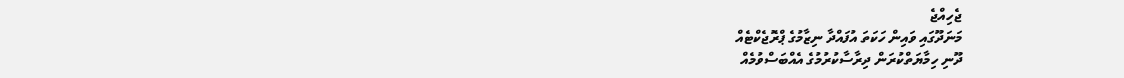ޖެހިއްޖެ
މަނަދޫގައި ވައިން ހަކަތަ އުފައްދާ ނިޒާމުގެ ޕްރޮޖެކްޓެއް
ދޫނި ހިމާޔަތްކުރަން ދިރާސާކުރުމުގެ އެއްބަސްވުމެއް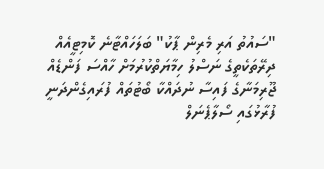"ސައުތު އަރި މެރިން ޕާކު" ބަލަހައްޓާނެ ކޮމިޓީއެއް
ދިރޭތަކެތީގެ ނަސްލު ހިމާޔަތްކުރުމަށް ހާއްސަ ފަންޑެއް
ޖޫރިމަނާގެ ފައިސާ ނުދައްކާ ބޯޓުތައް ފުރައިގެންދަނީ
ފުރާޅުގައި ސޯލާޕެނަލް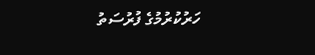ހަރުކުރުމުގެ ފުރުސަތު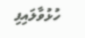ހުޅުވާލައިފި